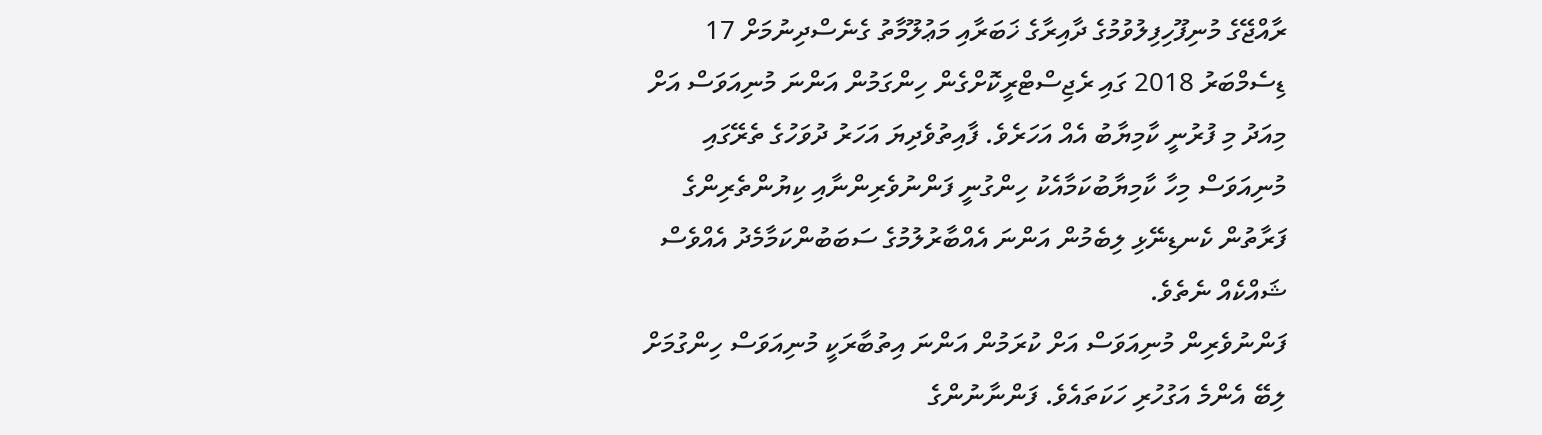ރާއްޖޭގެ މުނިފޫހިފިލުވުމުގެ ދާއިރާގެ ޚަބަރާއި މަޢުލޫމާތު ގެނެސްދިނުމަށް 17 ޑިސެމްބަރު 2018 ގައި ރެޖިސްޓްރީކޮށްގެން ހިންގަމުން އަންނަ މުނިއަވަސް އަށް މިއަދު މި ފުރުނީ ކާމިޔާބު އެއް އަހަރެވެ. ފާއިތުވެދިޔަ އަހަރު ދުވަހުގެ ތެރޭގައި މުނިއަވަސް މިހާ ކާމިޔާބުކަމާއެކު ހިންގުނީ ފަންނުވެރިންނާއި ކިޔުންތެރިންގެ ފަރާތުން ކެނޑިނޭޅި ލިބެމުން އަންނަ އެއްބާރުލުމުގެ ސަބަބުންކަމާމެދު އެއްވެސް ޝައްކެއް ނެތެވެ.
ފަންނުވެރިން މުނިއަވަސް އަށް ކުރަމުން އަންނަ އިތުބާރަކީ މުނިއަވަސް ހިންގުމަށް ލިބޭ އެންމެ އަގުހުރި ހަކަތައެވެ. ފަންނާނުންގެ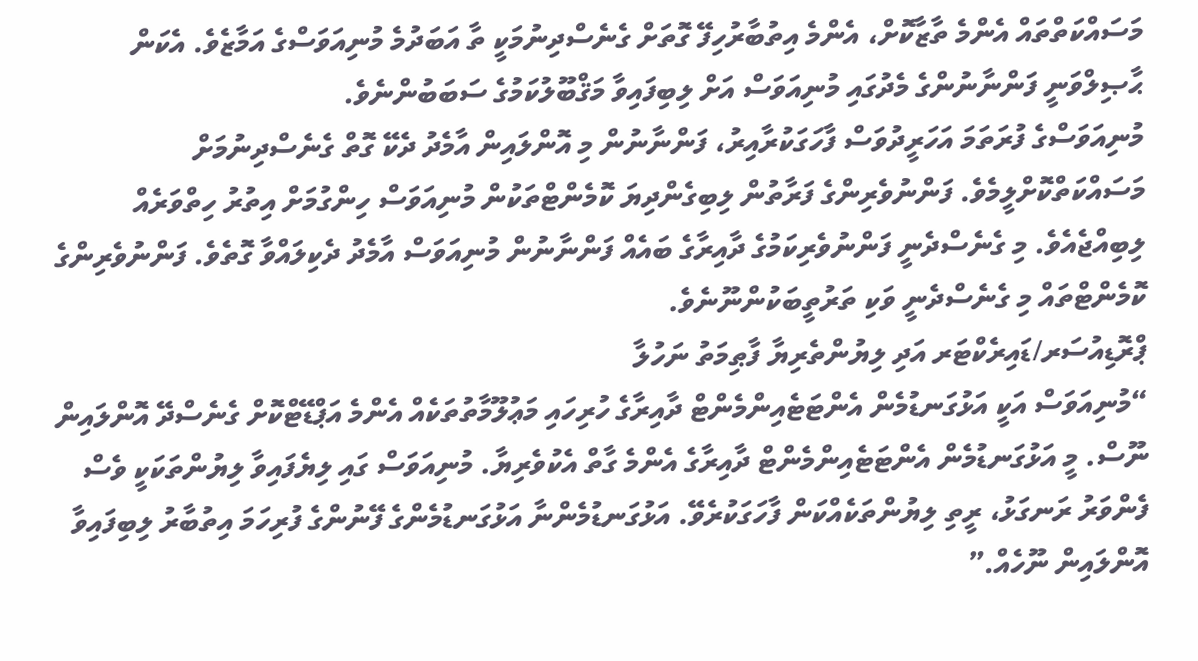މަސައްކަތްތައް އެންމެ ތާޒާކޮށް، އެންމެ އިތުބާރުހިފޭ ގޮތަށް ގެނެސްދިނުމަކީ ތާ އަބަދުމެ މުނިއަވަސްގެ އަމާޒެވެ. އެކަން ޙާޞިލްވަނީ ފަންނާނުންގެ މެދުގައި މުނިއަވަސް އަށް ލިބިފައިވާ މަޤްބޫލުކަމުގެ ސަބަބުންނެވެ.
މުނިއަވަސްގެ ފުރަތަމަ އަހަރީދުވަސް ފާހަގަކުރާއިރު، ފަންނާނުން މި އޮންލައިން އާމެދު ދެކޭ ގޮތް ގެނެސްދިނުމަށް މަސައްކަތްކޮށްލީމެވެ. ފަންނުވެރިންގެ ފަރާތުން ލިބިގެންދިޔަ ކޮމެންޓްތަކުން މުނިއަވަސް ހިންގުމަށް އިތުރު ހިތްވަރެއް ލިބިއްޖެއެވެ. މި ގެނެސްދެނީ ފަންނުވެރިކަމުގެ ދާއިރާގެ ބައެއް ފަންނާނުން މުނިއަވަސް އާމެދު ދެކިލައްވާ ގޮތެވެ. ފަންނުވެރިންގެ ކޮމެންޓްތައް މި ގެނެސްދެނީ ވަކި ތަރުތީބަކުންނޫނެވެ.
ޕްރޮޑިއުސަރ/ޑައިރެކްޓަރ އަދި ލިޔުންތެރިޔާ ފާޠިމަތު ނަހުލާ
“މުނިއަވަސް އަކީ އަޅުގަނޑުމެން އެންޓަޓެއިންމެންޓް ދާއިރާގެ ހުރިހައި މަޢުލޫމާތުތަކެއް އެންމެ އަޕްޑޭޓްކޮށް ގެނެސްދޭ އޮންލައިން ނޫސް. މީ އަޅުގަނޑުމެން އެންޓަޓެއިންމެންޓް ދާއިރާގެ އެންމެ ގާތް އެކުވެރިޔާ. މުނިއަވަސް ގައި ލިޔެފައިވާ ލިޔުންތަކަކީ ވެސް ފެންވަރު ރަނގަޅު، ރީތި ލިޔުންތަކެއްކަން ފާހަގަކުރެވޭ. އަޅުގަނޑުމެންނާ އަޅުގަނޑުމެންގެ ފޭނުންގެ ފުރިހަމަ އިތުބާރު ލިބިފައިވާ އޮންލައިން ނޫހެއް.”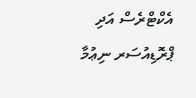އެކްޓްރެސް އަދި ޕްރޮޑިއުސަރ ނިޢުމާ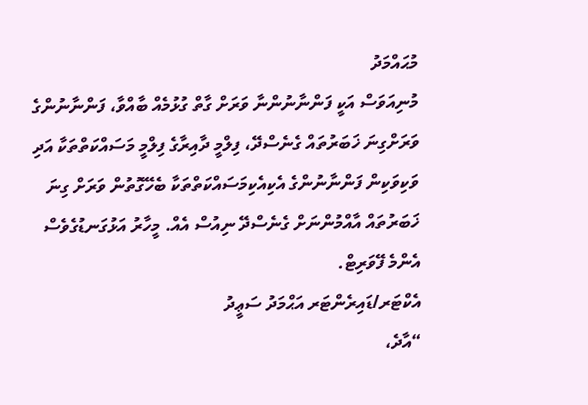މުޙައްމަދު
މުނިއަވަސް އަކީ ފަންނާނުންނާ ވަރަށް ގާތް ގުޅުމެއް ބާއްވާ، ފަންނާނުންގެ ވަރަށްގިނަ ޚަބަރުތައް ގެނެސްދޭ، ފިލްމީ ދާއިރާގެ ފިލްމީ މަސައްކަތްތަކާ އަދި ވަކިވަކިން ފަންނާނުންގެ އެކިއެކިމަސައްކަތްތަކާ ބެހޭގޮތުން ވަރަށް ގިނަ ޚަބަރުތައް އާއްމުންނަށް ގެނެސްދޭ ނިއުސް އެއް. މީހާރު އަޅުގަނޑުގެވެސް އެންމެ ފޭވަރިޓް.
އެކްޓަރ/ޑައިރެންޓަރ އަޙްމަދު ސަޢީދު
“އާދެ،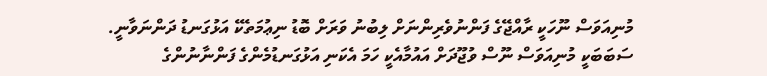މުނިއަވަސް ނޫހަކީ ރާއްޖޭގެ ފަންނުވެރިންނަށް ލިބުނު ވަރަށް ބޮޑު ނިޢުމަތެކޭ އަޅުގަނޑު ދަންނަވާނީ. ސަބަބަކީ މުނިއަވަސް ނޫސް ވުޖޫދަށް އައުމާއެކީ ހަމަ އެކަނި އަޅުގަނޑުމެންގެ ފަންނާނުންގެ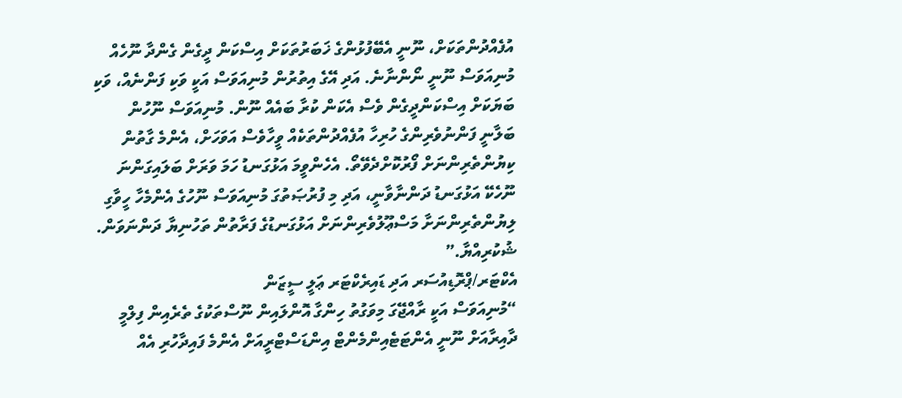އުފެއްދުންތަކަށް، ނޫނީ އެބޭފުޅުންގެ ޚަބަރުތަކަށް އިސްކަން ދީގެން ގެންދާ ނޫހެއް މުނިއަވަސް ނޫނީ ނޯންނާނެ. އަދި އޭގެ އިތުރުން މުނިއަވަސް އަކީ ވަކި ފަންނެއް، ވަކި ބަޔަކަށް އިސްކަންދީގެން ވެސް އެކަން ކުރާ ބައެއް ނޫން. މުނިއަވަސް ނޫހުން ބަލާނީ ފަންނުވެރިންގެ ހުރިހާ އުފެއްދުންތަކެއް ވީހާވެސް އަވަހަށް، އެންމެ ގާތުން ކިޔުންތެރިންނަށް ފޯރުކޮށްދެވޭތޯ. އެހެންވީމަ އަޅުގަނޑު ހަމަ ވަރަށް ބަލައިގަންނަ ނޫހެކޭ އަޅުގަނޑު ދަންނާވާނީ، އަދި މި ފުރުޞަތުގަ މުނިއަވަސް ނޫހުގެ އެންމެހާ ހީވާގި ލިޔުންތެރިންނަށާ މަސްޢޫލުވެރިންނަށް އަޅުގަނޑުގެ ފަރާތުން ތަހުނިޔާ ދަންނަވަން. ޝުކުރިއްޔާ.”
އެކްޓަރ/ޕްރޮޑިއުސަރ އަދި ޑައިރެކްޓަރ ޢަލީ ސީޒަން
“މުނިއަވަސް އަކީ ރާއްޖޭގަ މިވަގުތު ހިންގާ އޮންލައިން ނޫސްތަކުގެ ތެރެއިން ފިލްމީ ދާއިރާއަށް ނޫނީ އެންޓަޓެއިންމެންޓް އިންޑަސްޓްރީއަށް އެންމެ ފައިދާހުރި އެއް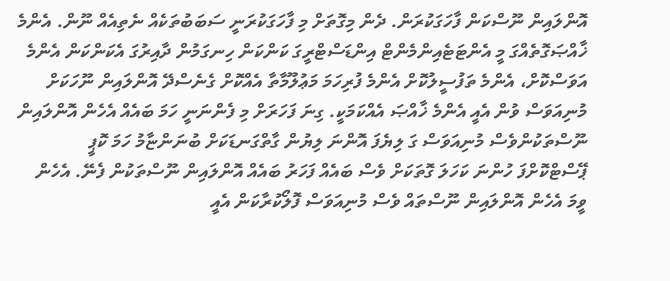އޮންލައިން ނޫސްކަން ފާހަގަކުރަން. ދެން މިގޮތަށް މި ފާހަގަކުރަނީ ސަބަބުތަކެއް ނެތިއެއް ނޫން. އެންމެ ޚާއްޞަގޮތެއްގަ މީ އެންޓަޓެއިންމެންޓް އިންޑަސްޓްރީގަ ކަންކަން ހިނގަމުން ދާއިރުގަ އެކަންކަން އެންމެ އަވަސްކޮށް، އެންމެ ތަފުސީލުކޮށް އެންމެ ފުރިހަމަ މަޢުލޫމާތާ އެއްކޮށް ގެނެސްދޭ އޮންލައިން ނޫހަކަށް މުނިއަވަސް ވުން އެއީ އެންމެ ޚާއްޞަ އެއްކަމަކީ. ގިނަ ފަހަރަށް މި ފެންނަނީ ހަމަ ބައެއް އެހެން އޮންލައިން ނޫސްތަކުންވެސް މުނިއަވަސް ގަ ލިޔެފަ އޮންނަ ލިޔުން ގާތްގަނޑަކަށް ބުނަންޏާމު ހަމަ ކޮޕީ ޕޭސްޓްކޮށްފަ ހުންނަ ކަހަލަ ގޮތަކަށް ވެސް ބައެއް ފަހަރު ބައެއް އޮންލައިން ނޫސްތަކުން ފެނޭ. އެހެން ވީމަ އެހެން އޮންލައިން ނޫސްތައް ވެސް މުނިއަވަސް ފޮލޯކުރާކަން އެއީ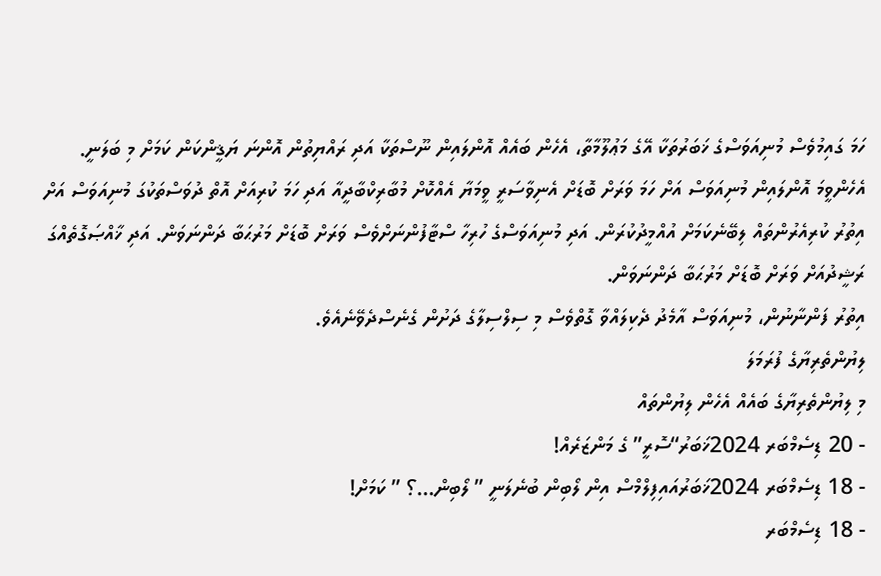ހަމަ ގައިމުވެސް މުނިއަވަސްގެ ޚަބަރުތަކާ އޭގެ މަޢުލޫމާތާ، އެހެން ބައެއް އޮންލައިން ނޫސްތަކާ އަދި ރައްޔިތުން އޮންނަ ޔަޤީންކަން ކަމަށް މި ބަލަނީ. އެހެންވީމަ އޮންލައިން މުނިއަވަސް އަށް ހަމަ ވަރަށް ބޮޑަށް އެނިވާސަރީ ވީމަޔާ އެއްކޮށް މުބާރިކްބާދީއާ އަދި ހަމަ ކުރިއަށް އޮތް ދުވަސްތަކުގަ މުނިއަވަސް އަށް އިތުރު ކުރިއެރުންތައް ލިބޭނެކަމަށް އުއްމީދުކުރަން. އަދި މުނިއަވަސްގެ ހުރިހާ ސްޓާފުންނަށްވެސް ވަރަށް ބޮޑަށް މަރުޙަބާ ދަންނަވަން. އަދި ޚާއްޞަގޮތެއްގަ ރަޝީދުއަށް ވަރަށް ބޮޑަށް މަރުޙަބާ ދަންނަވަން.
އިތުރު ފަންނާނުން، މުނިއަވަސް އާމެދު ދެކިލައްވާ ގޮތްވެސް މި ސިލްސިލާގެ ދަށުން ގެނެސްދެވޭނެއެވެ.
ލިޔުންތެރިޔާގެ ފުރަމަލަ
މި ލިޔުންތެރިޔާގެ ބައެއް އެހެން ލިޔުންތައް
- 20 ޑިސެމްބަރ 2024ޚަބަރު“ސޮރީ” ގެ މަންޒަރެއް!
- 18 ޑިސެމްބަރ 2024ޚަބަރުއައިފިލްމްސް އިން ލޯބިން ބުނެލަނީ ” ލޯބިން…؟ ” ކަމަށް!
- 18 ޑިސެމްބަރ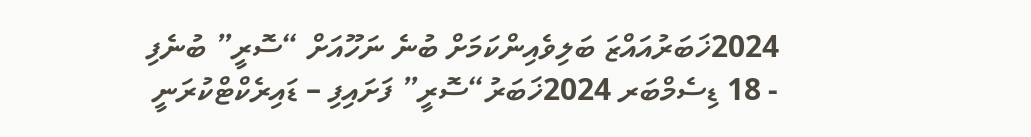2024ޚަބަރުއައްޒަ ބަލިވެއިންކަމަށް ބުނެ ނަހޫއަށް “ސޮރީ” ބުނެފި
- 18 ޑިސެމްބަރ 2024ޚަބަރު“ސޮރީ” ފަށައިފި – ޑައިރެކްޓްކުރަނީ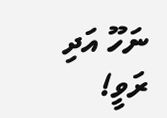ނަހޫ އަދި ރަވީ!